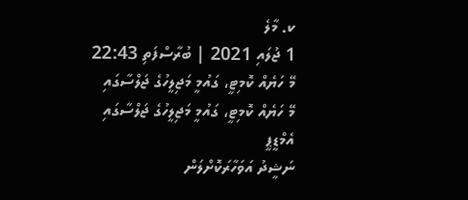ކ. މާލެ
1 ޖުލައި 2021 | ބުރާސްފަތި 22:43
މޭ ހަޔެއް ކޮމިޓީ، ގައުމީ މަޖިލީހުގެ ޖަލްސާގައި
މޭ ހަޔެއް ކޮމިޓީ، ގައުމީ މަޖިލީހުގެ ޖަލްސާގައި
އެމްޑީޕީ
ނަޝީދު އަވަހާރަކޮށްލަން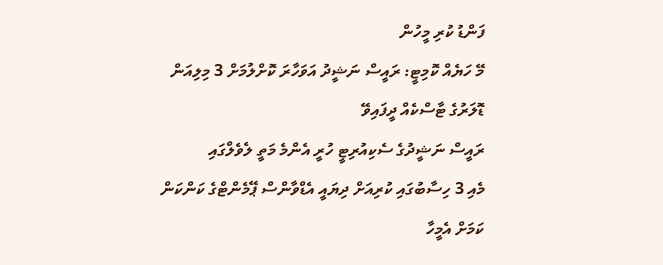ފަންޑު ކުރި މީހުން
މޭ ހަޔެއް ކޮމިޓީ: ރައީސް ނަޝީދު އަވަހާރަ ކޮށްލުމަށް 3 މިލިއަން ޑޮލަރުގެ ޓާސްކެއް ދީފައިވޭ
ރައީސް ނަޝީދުގެ ސެކިއުރިޓީ ހުރީ އެންމެ މަތީ ލެވެލްގައި
މެއި 3 ހިސާބުގައި ކުރިއަށް ދިޔައީ އެޑްވާންސް ޕޭމެންޓްގެ ކަންކަން ކަމަށް އެމީހާ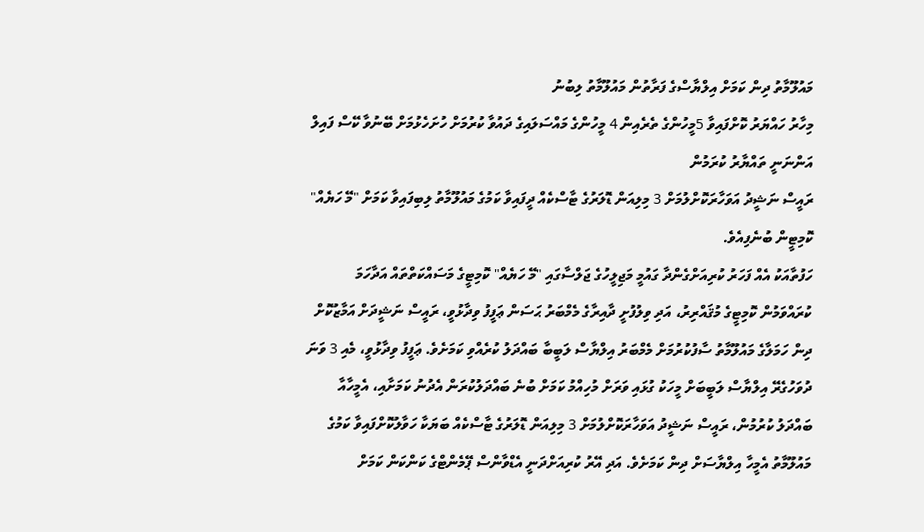މައުލޫމާތު ދިން ކަމަށް އިލްޔާސްގެ ފަރާތުން މައުލޫމާތު ލިބުނު
މިހާރު ހައްޔަރު ކޮށްފައިވާ 5މީހުންގެ ތެރެއިން 4 މީހުންގެ މައްސަލައިގެ ދައުވާ ކުރުމަށް ހުށަހެޅުމަށް ބޭނުވާ ކޭސް ފައިލް އަންނަނީ ތައްޔާރު ކުރަމުން
ރައީސް ނަޝީދު އަވަހާރަކޮށްލުމަށް 3 މިލިއަން ޑޮލަރުގެ ޓާސްކެއް ދީފައިވާ ކަމުގެ މައުލޫމާތު ލިބިފައިވާ ކަމަށް "މޭ ހަޔެއް" ކޮމިޓީން ބުނެފިއެވެ.
ހަފުތާއަކު އެއް ފަހަރު ކުރިއަށްގެންދާ ގައުމީ މަޖިލީހުގެ ޖަލްސާގައި "މޭ ހަޔެއް" ކޮމިޓީގެ މަސައްކަތްތައް އަދާހަމަ ކުރައްވަމުން ކޮމިޓީގެ މުޤައްރިރު، އަދި ވިލުފުށީ ދާއިރާގެ މެމްބަރު ޙަސަން ޢަފީފު ވިދާޅުވީ، ރައީސް ނަޝީދަށް އަމާޒުކޮށް ދިން ހަމަލާގެ މައުލޫމާތު ސާފުކުރުމަށް މެމްބަރު އިލްޔާސް ލަބީބާ ބައްދަލު ކުރެއްވި ކަމަށެވެ. ޢަފީފު ވިދާޅުވީ، މެއި 3 ވަނަ ދުވަހުގެރޭ އިލްޔާސް ލަބީބަށް މީހަކު ގުޅައި ވަރަށް މުހިއްމު ކަމަށް ބުނެ ބައްދަލުކުރަން އެދުނު ކަމަށާއި، އެމީހާއާ ބައްދަލު ކުރުމުން، ރައީސް ނަޝީދު އަވަހާރަކޮށްލުމަށް 3 މިލިއަން ޑޮލަރުގެ ޓާސްކެއް ބަޔަކާ ހަވާލުކޮށްފައިވާ ކަމުގެ މައުލޫމާތު އެމީހާ އިލްޔާސަށް ދިން ކަމަށެވެ. އަދި އޭރު ކުރިއަށްދަނީ އެޑްވާންސް ޕޭމެންޓްގެ ކަންކަން ކަމަށް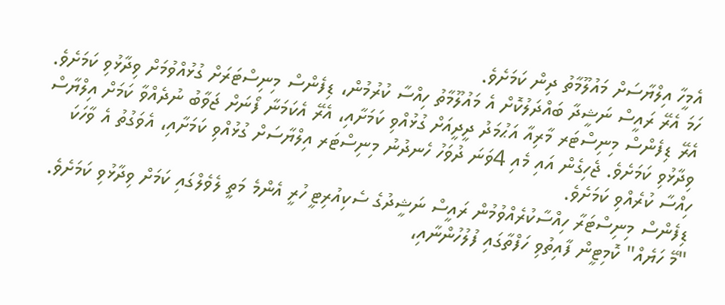އެމީހާ އިލްޔާސަށް މައުލޫމާތު ދިން ކަމަށެވެ.
ހަމަ އެރޭ ރައީސް ނަޝީދާ ބައްދަލުކޮށް އެ މައުލޫމާތު ހިއްސާ ކުރުމުން، ޑިފެންސް މިނިސްޓަރަށް ގުޅުއްވުމަށް ވިދާޅުވި ކަމަށެވެ. އެރޭ ޑިފެންސް މިނިސްޓަރ މާރިއާ އަޙުމަދު ދީދީއަށް ގުޅުއްވި ކަމަށާއި، އެރޭ އެކަމަނާ ފޯނަށް ޖަވާބު ނުދެއްވާ ކަމަށް އިލްޔާސް ވިދާޅުވި ކަމަށެވެ. ޖެހިގެން އައި މެއި 4ވަނަ ދުވަހު ހެނދުނު މިނިސްޓަރ އިލްޔާސަށް ގުޅުއްވި ކަމަށާއި، އެވަގުތު އެ ވާހަކަ ހިއްސާ ކުރެއްވި ކަމަށެވެ.
ޑިފެންސް މިނިސްޓަރާ ހިއްސާކުރެއްވުމުން ރައީސް ނަޝީދުގެ ސެކިއުރިޓީ ހުރީ އެންމެ މަތީ ލެވެލްގައި ކަމަށް ވިދާޅުވި ކަމަށެވެ.
"މޭ ހަޔެއް" ކޮމިޓީން ފާއިތުވި ހަފްތާގައި ފުލުހުންނާއި،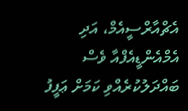އެޗްއާރްސީއެމް، އަދި އެމްއެންޑީއެފްއާ ވެސް ބައްދަލުކުރެއްވި ކަމަށް ޢަފީފު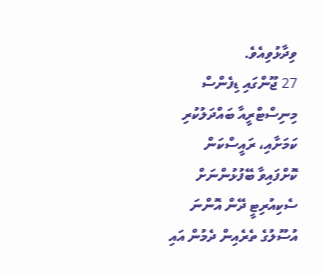ވިދާޅުވިއެވެ.
27 ޖޫންގައި ޑިފެންސް މިނިސްޓްރީއާ ބައްދަލުކުރި ކަމަށާއި، ރައީސްކަން ކޮށްފައިވާ ބޭފުޅުންނަށް ސެކިއުރިޓީ ދޭން އޮންނަ އުސޫލުގެ ތެރެއިން ދެމުން އައި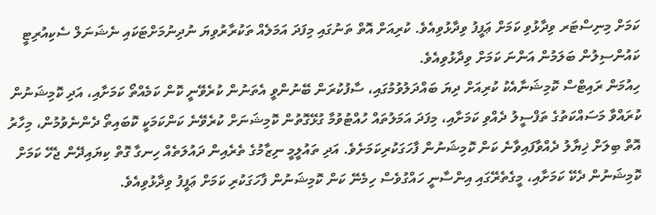ކަމަށް މިނިސްޓަރ ވިދާޅުވި ކަމަށް ޢަފީފު ވިދާޅުވިއެވެ. ކުރިއަށް އޮތް ތަނުގައި މިފަދަ އަމަލެއް ތަކުރާރުވިޔަ ނުދިނުމަށްޓަކައި ނެޝަނަލް ސެކިއުރިޓީ ކައުންސިލުން ބަލަމުން އަންނަ ކަމަށް ވިދާޅުވިއެވެ.
ހިއުމަން ރައިޓްސް ކޮމިޝަނާއެކު ކުރިއަށް ދިޔަ ބައްދަލުވުމުގައި، ސާފުކުރަން ބޭނުންވީ އެތަނުން ކުރެވޭނީ ކޮން ކަމެއްތޯ ކަމަށާއި، އަދި ކޮމިޝަނުން ކުރައްވާ މަސައްކަތުގެ ތަފްސީލު ދެއްވި ކަމަށާއި، މިފަދަ އަމަލުތައް ހުއްޓުވުމާ ގުޅޭގޮތުން ކޮމިޝަނަށް ކުރެވޭނެ ކަންކަމަކީ ކޮބައިތޯ ދެންނެވުމުން، މިހާރު އޮތް ބިލަށް ޚިޔާލު ދެއްވާފައިވާނެ ކަން ކޮމިޝަނުން ފާހަގަކުރިކަމަށެވެ. އަދި ތައުލީމީ ނިޒާމުގެ ތެރެއިން ދައުލަތެއް ހިނގާ ގޮތް ކިޔައިދޭން ޖެހޭ ކަމަށް ކޮމިޝަނުން ދެކޭ ކަމަށާއި، މީގެތެރޭގައި އިންސާނީ ހައްގުވެސް ހިމެނޭ ކަން ކޮމިޝަނުން ފާހަގަކުރި ކަމަށް ޢަފީފު ވިދާޅުވިއެވެ.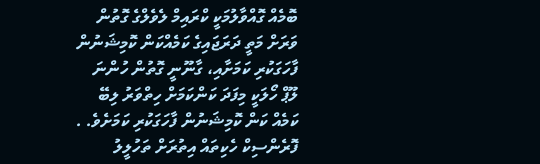ބޮމެއް ގޮއްވާލުމަކީ ކްރައިމް ލެވެލްގެ ގޮތުން ވަރަށް މަތީ ދަރަޖައިގެ ކަމެއްކަން ކޮމިޝަނުން ފާހަގަކުރި ކަމަށާއި، ގާނޫނީ ގޮތުން ހުންނަ ލޫޕް ހޯލަކީ މިފަދަ ކަންކަމަށް ހިތްވަރު ލިބޭ ކަމެއް ކަން ކޮމިޝަނުން ފާހަގަކުރި ކަމަށެވެ. .
ފޮރެންސިކް ހެކިތައް އިތުރަށް ތަހުލީލު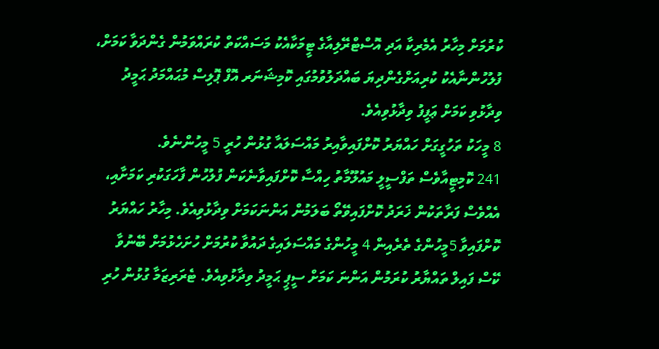ކުރުމަށް މިހާރު އެމެރިކާ އަދި އޮސްޓްރޭލިއާގެ ޓީމަކާއެކު މަސައްކަތް ކުރައްވަމުން ގެންދަވާ ކަމަށް، ފުލުހުންނާއެކު ކުރިއަށްގެންދިޔަ ބައްދަލުވުމުގައި ކޮމިޝަނަރ އޮފް ޕޮލިސް މުޙައްމަދު ޙަމީދު ވިދާޅުވި ކަމަށް ޢަފީފު ވިދާޅުވިއެވެ.
8 މީހަކު ތަހުގީގަށް ހައްޔަރު ކޮށްފައިވާއިރު މައްސަލައާ ގުޅުން ހުރީ 5 މީހުންނެވެ.
241 ކޮމިޓީއާވެސް ތަފްސީލީ މައުލޫމާތު ހިއްސާ ކޮށްފައިވާނެކަން ފުލުހުން ފާހަގަކުރި ކަމަށާއި، އެއްވެސް ފަރާތަކުން ޚަރަދު ކޮށްފައިވޭތޯ ބަލަމުން އަންނަކަމަށް ވިދާޅުވިއެވެ. މިހާރު ހައްޔަރު ކޮށްފައިވާ 5މީހުންގެ ތެރެއިން 4 މީހުންގެ މައްސަލައިގެ ދައުވާ ކުރުމަށް ހުށަހެޅުމަށް ބޭނުވާ ކޭސް ފައިލް ތައްޔާރު ކުރަމުން އަންނަ ކަމަށް ސީޕީ ޙަމީދު ވިދާޅުވިއެވެ. ޓެރަރިޒަމާ ގުޅުން ހުރި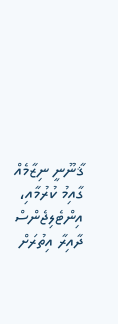ޤާނޫނީ ނިޒާމެއް ގާއިމު ކުރުމާއި، އިންޓެލިޖެންސް ދާއިރާ އިތުރަށް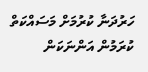ހަރުދަނާ ކުރުމަށް މަސައްކަތް ކުރަމުން އަންނަކަން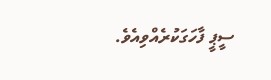ސީޕީ ފާހަގަކުރެއްވިއެވެ.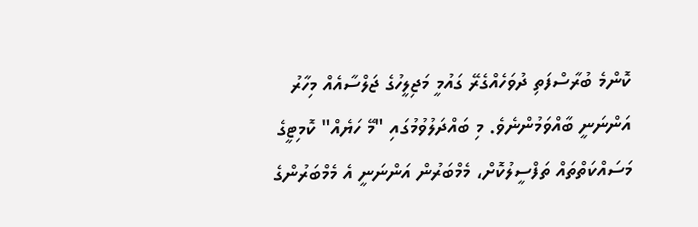ކޮންމެ ބުރާސްފަތި ދުވަހެއްގެރޭ ގައުމީ މަޖިލީހުގެ ޖަލްސާއެއް މިހާރު އަންނަނީ ބާއްވަމުންނެވެ. މި ބައްދަލުވުމުގައި "މޭ ހަޔެއް" ކޮމިޓީގެ މަސައްކަތްތައް ތަފްސީލުކޮށް، މެމްބަރުން އަންނަނީ އެ މެމްބަރުންގެ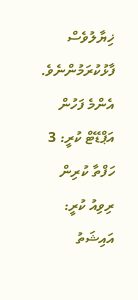ޚިޔާލުވެސް ފާޅުކުރަމުންނެވެ.
އެންމެ ފަހުން އަޕްޑޭޓް ކުރީ: 3 ހަފްތާ ކުރިން
ރިވިއު ކުރީ: އައިޝަތު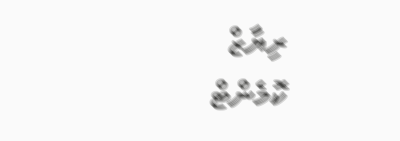ރިޔާޒް
ކޮމެންޓް